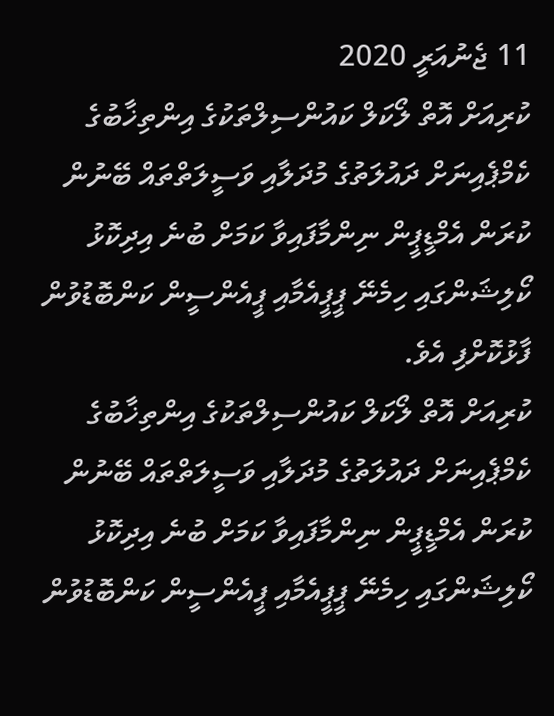11 ޖެނުއަރީ 2020
ކުރިއަށް އޮތް ލޯކަލް ކައުންސިލްތަކުގެ އިންތިޚާބުގެ ކެމްޕެއިނަށް ދައުލަތުގެ މުދަލާއި ވަސީލަތްތައް ބޭނުން ކުރަން އެމްޑީޕީން ނިންމާފައިވާ ކަމަށް ބުނެ އިދިކޮޅު ކޯލިޝަންގައި ހިމެނޭ ޕީޕީއެމާއި ޕީއެންސީން ކަންބޮޑުވުން ފާޅުކޮށްފި އެވެ.
ކުރިއަށް އޮތް ލޯކަލް ކައުންސިލްތަކުގެ އިންތިޚާބުގެ ކެމްޕެއިނަށް ދައުލަތުގެ މުދަލާއި ވަސީލަތްތައް ބޭނުން ކުރަން އެމްޑީޕީން ނިންމާފައިވާ ކަމަށް ބުނެ އިދިކޮޅު ކޯލިޝަންގައި ހިމެނޭ ޕީޕީއެމާއި ޕީއެންސީން ކަންބޮޑުވުން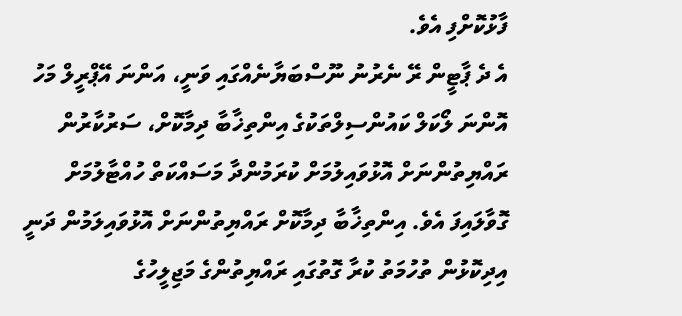ފާޅުކޮށްފި އެވެ.
އެ ދެ ޕާޓީން ރޭ ނެރުނު ނޫސްބަޔާނެއްގައި ވަނީ، އަންނަ އޭޕްރީލް މަހު އޮންނަ ލޯކަލް ކައުންސިލްތަކުގެ އިންތިޚާބާ ދިމާކޮށް، ސަރުކާރުން ރައްޔިތުންނަށް އޮޅުވައިލުމަށް ކުރަމުންދާ މަސައްކަތް ހުއްޓާލުމަށް ގޮވާލައިފަ އެވެ. އިންތިޚާބާ ދިމާކޮށް ރައްޔިތުންނަށް އޮޅުވައިލަމުން ދަނީ އިދިކޮޅުން ތުހުމަތު ކުރާ ގޮތުގައި ރައްޔިތުންގެ މަޖިލީހުގެ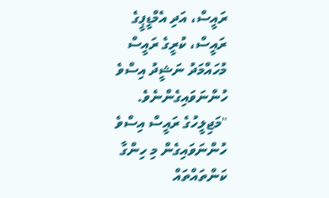ރައީސް، އަދި އެމްޑީޕީގެ ރައީސް، ކުރީގެ ރައީސް މުހައްމަދު ނަޝީދު އިސްވެ ހުންނަވައިގެންނެވެ.
"މަޖިލީހުގެ ރައީސް އިސްވެ ހުންނަވައިގެން މި ހިންގާ ކަންތައްތައް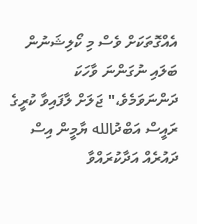އެއްގޮތަކަށް ވެސް މި ކޯލިޝަނުން ބަލައި ނުގަންނަ ވާހަކަ ދަންނަވަމެވެ،" ޖަލަށް ލާފައިވާ ކުރީގެ ރައީސް އަބްދުالله ޔާމީން އިސް ދައުރެއް އަދާކުރައްވާ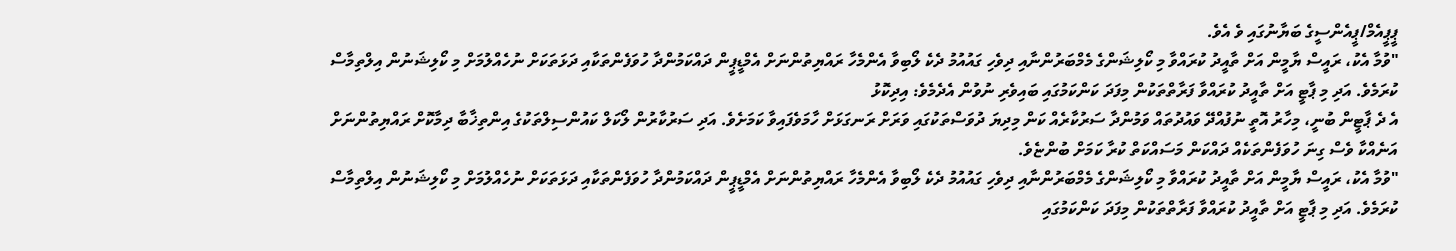ޕީޕީއެމް/ޕީއެންސީގެ ބަޔާނުގައި ވެ އެވެ.
"ވުމާ އެކު، ރައީސް ޔާމީން އަށް ތާއީދު ކުރައްވާ މި ކޯލިޝަންގެ މެމްބަރުންނާއި ދިވެހި ގައުއުމު ދެކެ ލޯބިވާ އެންމެހާ ރައްޔިތުންނަށް އެމްޑީޕީން ދައްކަމުންދާ ހުވަފެންތަކާއި ދަޅަތަކަށް ނުހެއްލުމަށް މި ކޯލިޝަނުން އިލްތިމާސް ކުރަމެވެ. އަދި މި ޕާޓީ އަށް ތާއީދު ކުރައްވާ ފަރާތްތަކުން މިފަދަ ކަންކަމުގައި ބައިވެރި ނުވުން އެދެމެވެ: އިދިކޮޅު
އެ ދެ ޕާޓީން ބުނީ، މިހާރު އޮތީ ނުފުއްދޭ ވައުދުތައް ވަމުންދާ ސަރުކާރެއް ކަން މިދިޔަ ދުވަސްތަކުގައި ވަރަށް ރަނގަޅަށް ހާމަވެފައިވާ ކަމަށެވެ. އަދި ސަރުކާރުން ލޯކަލް ކައުންސިލްތަކުގެ އިންތިޚާބާ ދިމާކޮށް ރައްޔިތުންނަށް އަނެއްކާ ވެސް ގިނަ ހުވަފެންތަކެއް ދައްކަން މަސައްކަތް ކުރާ ކަމަށް ބުންޏެވެ.
"ވުމާ އެކު، ރައީސް ޔާމީން އަށް ތާއީދު ކުރައްވާ މި ކޯލިޝަންގެ މެމްބަރުންނާއި ދިވެހި ގައުއުމު ދެކެ ލޯބިވާ އެންމެހާ ރައްޔިތުންނަށް އެމްޑީޕީން ދައްކަމުންދާ ހުވަފެންތަކާއި ދަޅަތަކަށް ނުހެއްލުމަށް މި ކޯލިޝަނުން އިލްތިމާސް ކުރަމެވެ. އަދި މި ޕާޓީ އަށް ތާއީދު ކުރައްވާ ފަރާތްތަކުން މިފަދަ ކަންކަމުގައި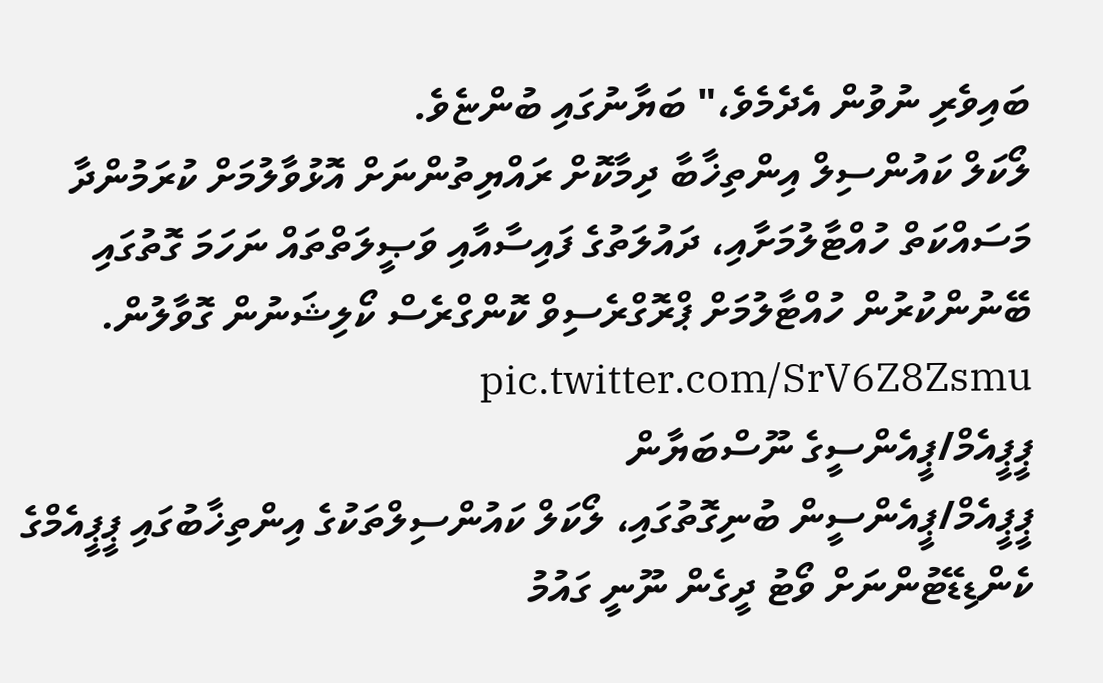ބައިވެރި ނުވުން އެދެމެވެ،" ބަޔާނުގައި ބުންޏެވެ.
ލޯކަލް ކައުންސިލް އިންތިޚާބާ ދިމާކޮށް ރައްޔިތުންނަށް އޮޅުވާލުމަށް ކުރަމުންދާ މަސައްކަތް ހުއްޓާލުމަށާއި، ދައުލަތުގެ ފައިސާއާއި ވަޞީލަތްތައް ނަހަމަ ގޮތުގައި ބޭނުންކުރުން ހުއްޓާލުމަށް ޕްރޮގްރެސިވް ކޮންގްރެސް ކޯލިޝަނުން ގޮވާލުން. pic.twitter.com/SrV6Z8Zsmu
ޕީޕީއެމް/ޕީއެންސީގެ ނޫސްބަޔާން
ޕީޕީއެމް/ޕީއެންސީން ބުނިގޮތުގައި، ލޯކަލް ކައުންސިލްތަކުގެ އިންތިޚާބުގައި ޕީޕީއެމްގެ ކެންޑިޑޭޓުންނަށް ވޯޓު ދީގެން ނޫނީ ގައުމު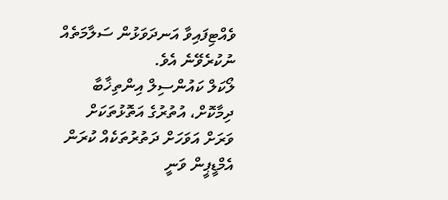ވެއްޓިފައިވާ އަނދަވަޅުން ސަލާމަތެއް ނުކުރެވޭނެ އެވެ.
ލޯކަލް ކައުންސިލް އިންތިޚާބާ ދިމާކޮށް، އުތުރުގެ އަތޮޅުތަކަށް ވަރަށް އަވަހަށް ދަތުރުތަކެއް ކުރަން އެމްޑީޕީން ވަނީ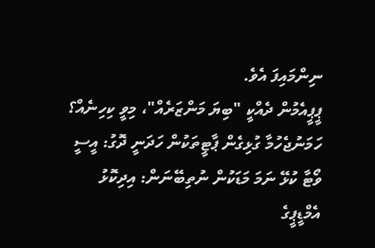ނިންމައިފަ އެވެ.
ޕީޕީއެމުން ދެއްކީ "ބިޔަ މަންޒަރެއް"، މިވީ ކިހިނެއް؟
ހަމަނުޖެހުމާ ގުޅިގެން ޕާޓީތަކުން ހަދަނީ ދޮގު: އީސީ
ވޯޓާ ކުޅޭ ނަމަ މަޑަކުން ނުތިބޭނަން: އިދިކޮޅު
އެމްޑީޕީގެ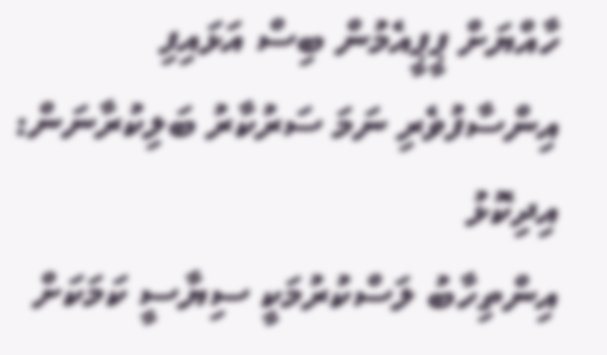ހާއްޔަށް ޕީޕީއެމުން ބިސް އަޅައިފި
އިންސާފުވެރި ނަމަ ސަރުކާރު ބަލިކުރާނަން: އިދިކޮޅު
އިންތިހާބު ލަސްކުރުމަކީ ސިޔާސީ ކަމަކަށް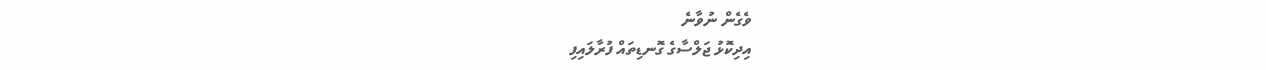ވެގެން ނުވާނެ
އިދިކޮޅު ޖަލްސާގެ ގޮނޑިތައް ފުރާލައިފި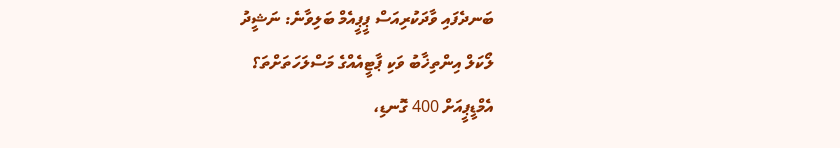ބަނދެފައި ވާދަކުރިއަސް ޕީޕީއެމް ބަލިވާނެ: ނަޝީދު
ލޯކަލް އިންތިޚާބު ވަކި ޕާޓީއެއްގެ މަސްލަހަތަށްތަ؟
އެމްޑީޕީއަށް 400 ގޮނޑި،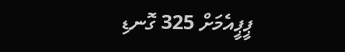ޕީޕީއެމަށް 325 ގޮނޑި